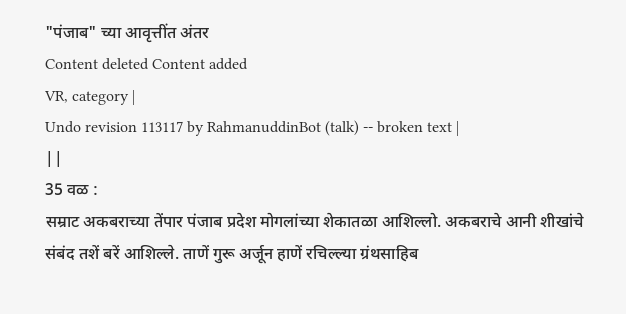"पंजाब" च्या आवृत्तींत अंतर
Content deleted Content added
VR, category |
Undo revision 113117 by RahmanuddinBot (talk) -- broken text |
||
35 वळ :
सम्राट अकबराच्या तेंपार पंजाब प्रदेश मोगलांच्या शेकातळा आशिल्लो. अकबराचे आनी शीखांचे संबंद तशें बरें आशिल्ले. ताणें गुरू अर्जून हाणें रचिल्ल्या ग्रंथसाहिब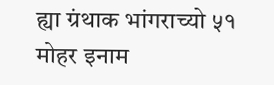ह्या ग्रंथाक भांगराच्यो ५१ मोहर इनाम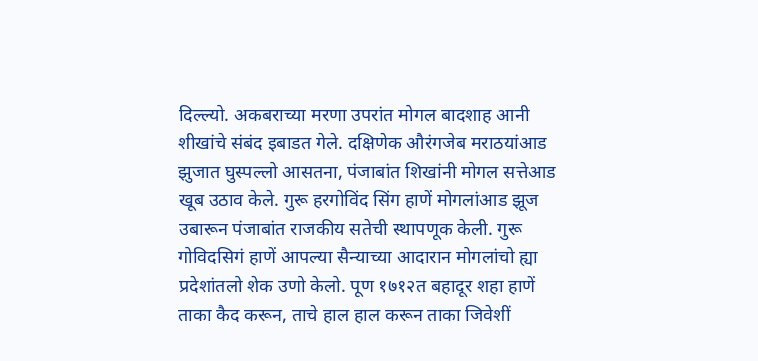दिल्ल्यो. अकबराच्या मरणा उपरांत मोगल बादशाह आनी शीखांचे संबंद इबाडत गेले. दक्षिणेक औरंगजेब मराठयांआड झुजात घुस्पल्लो आसतना, पंजाबांत शिखांनी मोगल सत्तेआड खूब उठाव केले. गुरू हरगोविंद सिंग हाणें मोगलांआड झूज उबारून पंजाबांत राजकीय सतेची स्थापणूक केली. गुरू गोविदसिगं हाणें आपल्या सैन्याच्या आदारान मोगलांचो ह्या प्रदेशांतलो शेक उणो केलो. पूण १७१२त बहादूर शहा हाणें ताका कैद करून, ताचे हाल हाल करून ताका जिवेशीं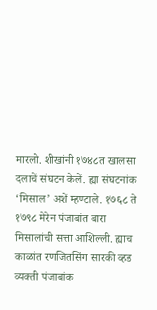मारलो. शीखांनी १७४८त खालसा दलाचें संघटन केलें. ह्या संघटनांक ‘मिसाल’ अशें म्हण्टाले. १७६८ ते १७९८ मेरेन पंजाबांत बारा मिसालांची सत्ता आशिल्ली. ह्याच काळांत रणजितसिंग सारकी व्हड व्यक्ती पंजाबांक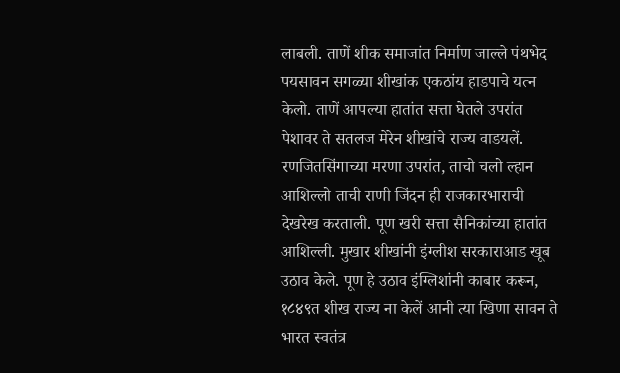लाबली. ताणें शीक समाजांत निर्माण जाल्ले पंथभेद पयसावन सगळ्या शीखांक एकठांय हाडपाचे यत्न केलो. ताणें आपल्या हातांत सत्ता घेतले उपरांत पेशावर ते सतलज मेरेन शीखांचे राज्य वाडयलें. रणजितसिंगाच्या मरणा उपरांत, ताचो चलो ल्हान आशिल्लो ताची राणी जिंदन ही राजकारभाराची देखरेख करताली. पूण खरी सत्ता सैनिकांच्या हातांत आशिल्ली. मुखार शीखांनी इंग्लीश सरकाराआड खूब उठाव केले. पूण हे उठाव इंग्लिशांनी काबार करून, १८४९त शीख राज्य ना केलें आनी त्या खिणा सावन ते भारत स्वतंत्र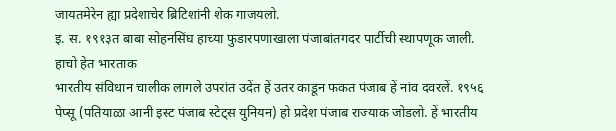जायतमेरेन ह्या प्रदेशाचेर ब्रिटिशांनी शेक गाजयलो.
इ. स. १९१३त बाबा सोहनसिंघ हाच्या फुडारपणाखाला पंजाबांतगदर पार्टीची स्थापणूक जाली. हाचो हेत भारताक
भारतीय संविधान चालीक लागले उपरांत उदेंत हें उतर काडून फकत पंजाब हें नांव दवरलें. १९५६ पेप्सू (पतियाळा आनी इस्ट पंजाब स्टेट्स युनियन) हो प्रदेश पंजाब राज्याक जोडलो. हें भारतीय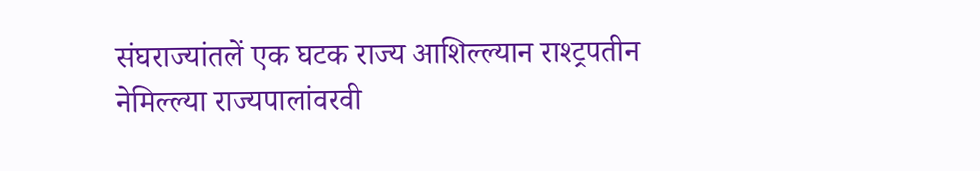संघराज्यांतलें एक घटक राज्य आशिल्ल्यान राश्ट्रपतीन नेमिल्ल्या राज्यपालांवरवी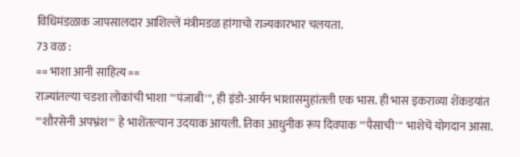विधिमंडळाक जापसालदार आशिल्लें मंत्रीमडळ हांगाचो राज्यकारभार चलयता.
73 वळ :
== भाशा आनी साहित्य ==
राज्यांतल्या चडशा लोकांची भाशा '''पंजाबी''', ही इंडो-आर्यन भाशासमुहांतली एक भास. ही भास इकराव्या शेंकडयांत '''शौरसेनी अपभ्रंश''' हे भाशेंतल्यान उदयाक आयली. तिका आधुनीक रूप दिवपाक '''पैसाची''' भाशेचें योगदान आसा.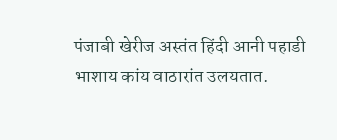पंजाबी खेरीज अस्तंत हिंदी आनी पहाडी भाशाय कांय वाठारांत उलयतात.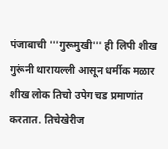पंजाबाची '''गुरूमुखी''' ही लिपी शीख गुरूंनी थारायल्ली आसून धर्मीक मळार शीख लोक तिचो उपेग चड प्रमाणांत करतात. तिचेखेरीज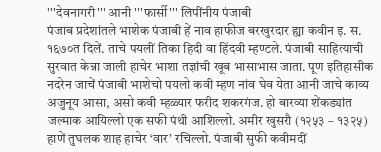'''देवनागरी''' आनी '''फार्सी''' लिपींनीय पंजाबी
पंजाब प्रदेशांतले भाशेक पंजाबी हें नाव हाफीज बरखुरदार ह्या कवीन इ. स. १६७०त दिलें. ताचे पयलीं तिका हिदी वा हिंदवी म्हण्टले. पंजाबी साहित्याची सुरवात केन्ना जाली हाचेर भाशा तज्ञांची खूब भासाभास जाता. पूण इतिहासीक नदरेन जाचें पंजाबी भाशेचो पयलो कवी म्हण नांव घेव येता आनी जाचे काव्य अजुनूय आसा, असो कवी म्हळ्यार फरीद शकरगंज. हो बारव्या शेंकड्यांत जल्माक आयिल्लो एक सफी पंथी आशिल्लो. अमीर खुसरौ (१२५३ – १३२५) हाणें तुघलक शाह हाचेर ‘वार’ रचिल्लो. पंजाबी सुफी कवीमदीं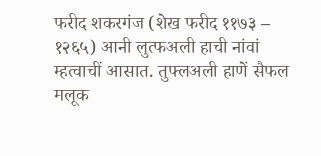फरीद शकरगंज (शेख फरीद ११७३ – १२६५) आनी लुत्फअली हाची नांवां म्हत्वाचीं आसात. तुफ्लअली हाणें सैफल मलूक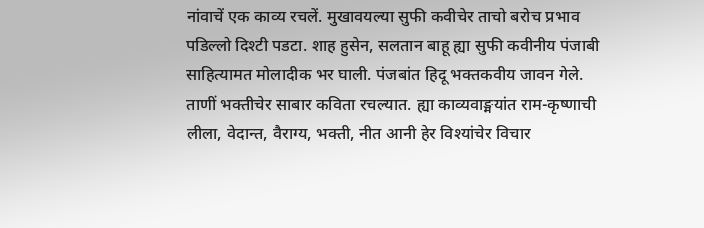नांवाचें एक काव्य रचलें. मुखावयल्या सुफी कवीचेर ताचो बरोच प्रभाव पडिल्लो दिश्टी पडटा. शाह हुसेन, सलतान बाहू ह्या सुफी कवीनीय पंजाबी साहित्यामत मोलादीक भर घाली. पंजबांत हिदू भक्तकवीय जावन गेले. ताणीं भक्तीचेर साबार कविता रचल्यात. ह्या काव्यवाङ्मयांत राम-कृष्णाची लीला, वेदान्त, वैराग्य, भक्ती, नीत आनी हेर विश्यांचेर विचार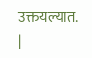उक्तयल्यात.
|